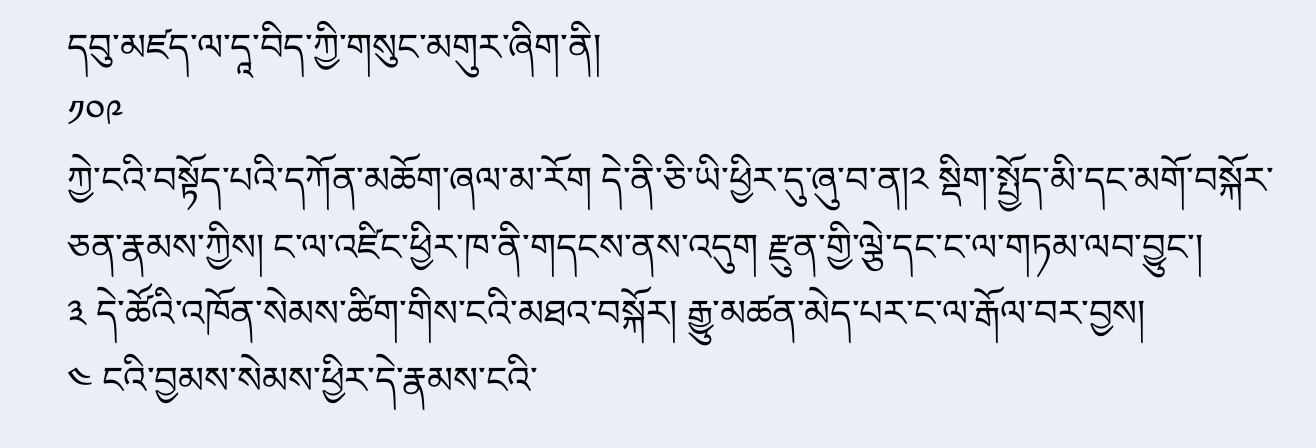དབུ་མཛད་ལ་དཱ་བིད་ཀྱི་གསུང་མགུར་ཞིག་ནི།
༡༠༩
ཀྱེ་ངའི་བསྟོད་པའི་དཀོན་མཆོག་ཞལ་མ་རོག དེ་ནི་ཅི་ཡི་ཕྱིར་དུ་ཞུ་བ་ན།༢ སྡིག་སྤྱོད་མི་དང་མགོ་བསྐོར་ཅན་རྣམས་ཀྱིས། ང་ལ་འཛིང་ཕྱིར་ཁ་ནི་གདངས་ནས་འདུག རྫུན་གྱི་ལྕེ་དང་ང་ལ་གཏམ་ལབ་བྱུང་།
༣ དེ་ཚོའི་འཁོན་སེམས་ཚིག་གིས་ངའི་མཐའ་བསྐོར། རྒྱུ་མཚན་མེད་པར་ང་ལ་རྒོལ་བར་བྱས།
༤ ངའི་བྱམས་སེམས་ཕྱིར་དེ་རྣམས་ངའི་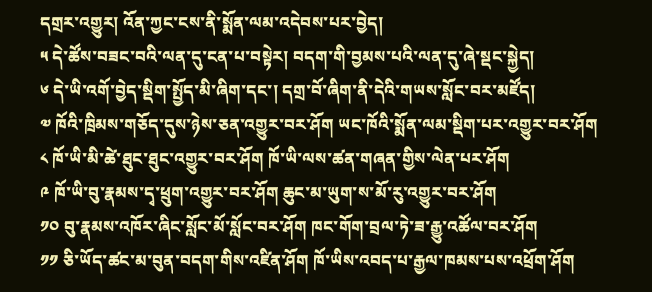དགྲར་འགྱུར། འོན་ཀྱང་ངས་ནི་སྨོན་ལམ་འདེབས་པར་བྱེད།
༥ དེ་ཚོས་བཟང་བའི་ལན་དུ་ངན་པ་བསྟེར། བདག་གི་བྱམས་པའི་ལན་དུ་ཞེ་སྡང་སྐྱེད།
༦ དེ་ཡི་འགོ་བྱེད་སྡིག་སྤྱོད་མི་ཞིག་དང་། དགྲ་བོ་ཞིག་ནི་དེའི་གཡས་སློང་བར་མཛོད།
༧ ཁོའི་ཁྲིམས་གཅོད་དུས་ཉེས་ཅན་འགྱུར་བར་ཤོག ཡང་ཁོའི་སྨོན་ལམ་སྡིག་པར་འགྱུར་བར་ཤོག
༨ ཁོ་ཡི་མི་ཚེ་ཐུང་ཐུང་འགྱུར་བར་ཤོག ཁོ་ཡི་ལས་ཚན་གཞན་གྱིས་ལེན་པར་ཤོག
༩ ཁོ་ཡི་བུ་རྣམས་དྭ་ཕྲུག་འགྱུར་བར་ཤོག ཆུང་མ་ཡུག་ས་མོ་རུ་འགྱུར་བར་ཤོག
༡༠ བུ་རྣམས་འཁོར་ཞིང་སློང་མོ་སློང་བར་ཤོག ཁང་གོག་བྲལ་ཏེ་ཟ་རྒྱུ་འཚོལ་བར་ཤོག
༡༡ ཅི་ཡོད་ཚང་མ་བུན་བདག་གིས་འཛིན་ཤོག ཁོ་ཡིས་འབད་པ་རྒྱལ་ཁམས་པས་འཕྲོག་ཤོག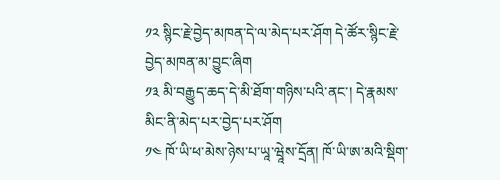༡༢ སྙིང་རྗེ་བྱེད་མཁན་དེ་ལ་མེད་པར་ཤོག དེ་ཚོར་སྙིང་རྗེ་བྱེད་མཁན་མ་བྱུང་ཞིག
༡༣ མི་བརྒྱུད་ཆད་དེ་མི་ཐོག་གཉིས་པའི་ནང་། དེ་རྣམས་མིང་ནི་མེད་པར་བྱེད་པར་ཤོག
༡༤ ཁོ་ཡི་ཕ་མེས་ཉེས་པ་ཡཱ་ཝཱེས་དྲོན། ཁོ་ཡི་ཨ་མའི་སྡིག་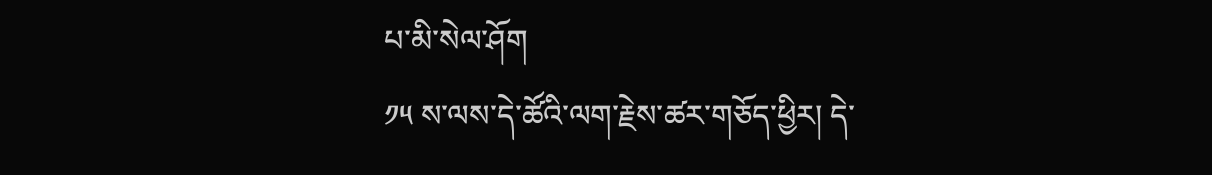པ་མི་སེལ་ཤོག
༡༥ ས་ལས་དེ་ཚོའི་ལག་རྗེས་ཚར་གཅོད་ཕྱིར། དེ་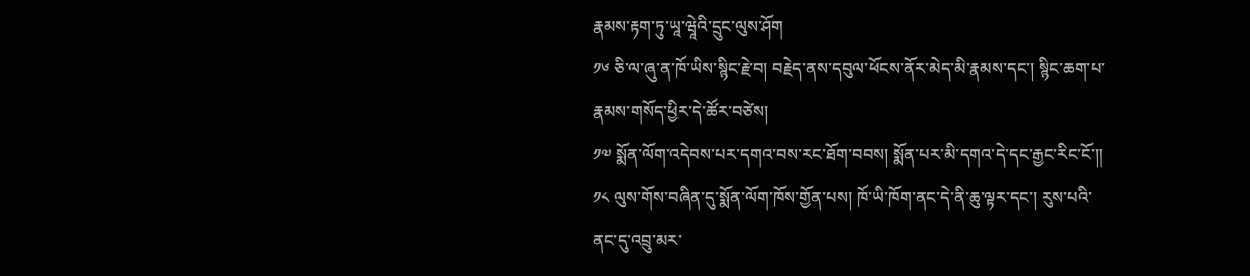རྣམས་རྟག་ཏུ་ཡཱ་ཝཱེའི་དྲུང་ལུས་ཤོག
༡༦ ཅི་ལ་ཞུ་ན་ཁོ་ཡིས་སྙིང་རྗེ་བ། བརྗེད་ནས་དབུལ་ཕོངས་ནོར་མེད་མི་རྣམས་དང་། སྙིང་ཆག་པ་རྣམས་གསོད་ཕྱིར་དེ་ཚོར་བཙེས།
༡༧ སྨོན་ལོག་འདེབས་པར་དགའ་བས་རང་ཐོག་བབས། སྨོན་པར་མི་དགའ་དེ་དང་རྒྱང་རིང་ངོ་༎
༡༨ ལུས་གོས་བཞིན་དུ་སྨོན་ལོག་ཁོས་གྱོན་པས། ཁོ་ཡི་ཁོག་ནང་དེ་ནི་ཆུ་ལྟར་དང་། རུས་པའི་ནང་དུ་འབྲུ་མར་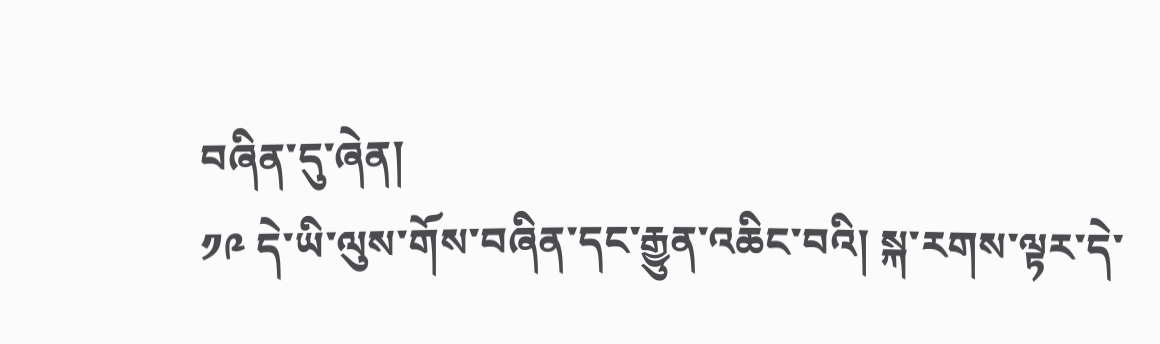བཞིན་དུ་ཞེན།
༡༩ དེ་ཡི་ལུས་གོས་བཞིན་དང་རྒྱུན་འཆིང་བའི། སྐ་རགས་ལྟར་དེ་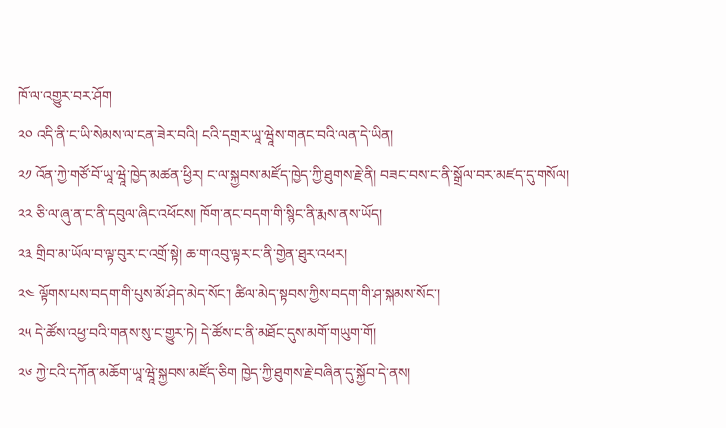ཁོ་ལ་འགྱུར་བར་ཤོག
༢༠ འདི་ནི་ང་ཡི་སེམས་ལ་ངན་ཟེར་བའི། ངའི་དགྲར་ཡཱ་ཝཱེས་གནང་བའི་ལན་དེ་ཡིན།
༢༡ འོན་ཀྱེ་གཙོ་བོ་ཡཱ་ཝཱེ་ཁྱེད་མཚན་ཕྱིར། ང་ལ་སྐྱབས་མཛོད་ཁྱེད་ཀྱི་ཐུགས་རྗེ་ནི། བཟང་བས་ང་ནི་སྒྲོལ་བར་མཛད་དུ་གསོལ།
༢༢ ཅི་ལ་ཞུ་ན་ང་ནི་དབུལ་ཞིང་འཕོངས། ཁོག་ནང་བདག་གི་སྙིང་ནི་རྨས་ནས་ཡོད།
༢༣ གྲིབ་མ་ཡོལ་བ་ལྟ་བུར་ང་འགྲོ་སྟེ། ཆ་ག་འབུ་ལྟར་ང་ནི་གྱེན་ཐུར་འཕར།
༢༤ ལྟོགས་པས་བདག་གི་པུས་མོ་ཤེད་མེད་སོང་། ཚིལ་མེད་སྟབས་ཀྱིས་བདག་གི་ཤ་སྐམས་སོང་།
༢༥ དེ་ཚོས་འཕྱ་བའི་གནས་སུ་ང་གྱུར་ཏེ། དེ་ཚོས་ང་ནི་མཐོང་དུས་མགོ་གཡུག་གོ།
༢༦ ཀྱེ་ངའི་དཀོན་མཆོག་ཡཱ་ཝཱེ་སྐྱབས་མཛོད་ཅིག ཁྱེད་ཀྱི་ཐུགས་རྗེ་བཞིན་དུ་སྐྱོབ་དེ་ནས།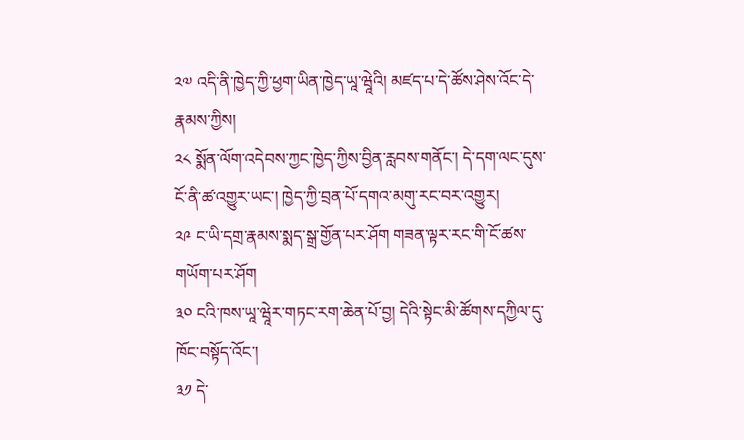༢༧ འདི་ནི་ཁྱེད་ཀྱི་ཕྱག་ཡིན་ཁྱེད་ཡཱ་ཝཱེའི། མཛད་པ་དེ་ཚོས་ཤེས་འོང་དེ་རྣམས་ཀྱིས།
༢༨ སྨོན་ལོག་འདེབས་ཀྱང་ཁྱེད་ཀྱིས་བྱིན་རླབས་གནོང་། དེ་དག་ལང་དུས་ངོ་ནི་ཚ་འགྱུར་ཡང་། ཁྱེད་ཀྱི་བྲན་པོ་དགའ་མགུ་རང་བར་འགྱུར།
༢༩ ང་ཡི་དགྲ་རྣམས་སྨད་སྒྲ་གྱོན་པར་ཤོག གཟན་ལྟར་རང་གི་ངོ་ཚས་གཡོག་པར་ཤོག
༣༠ ངའི་ཁས་ཡཱ་ཝཱེར་གཏང་རག་ཆེན་པོ་བྱ། དེའི་སྟེང་མི་ཚོགས་དཀྱིལ་དུ་ཁོང་བསྟོད་འོང་།
༣༡ དེ་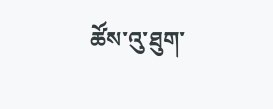ཚོས་འུ་ཐུག་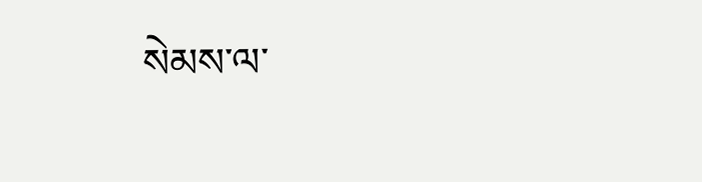སེམས་ལ་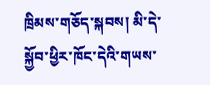ཁྲིམས་གཅོད་སྐབས། མི་དེ་སྐྱོབ་ཕྱིར་ཁོང་དེའི་གཡས་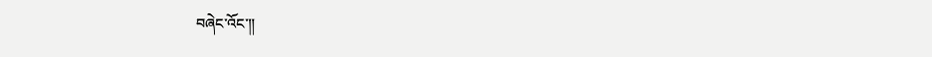བཞེང་འོང་༎